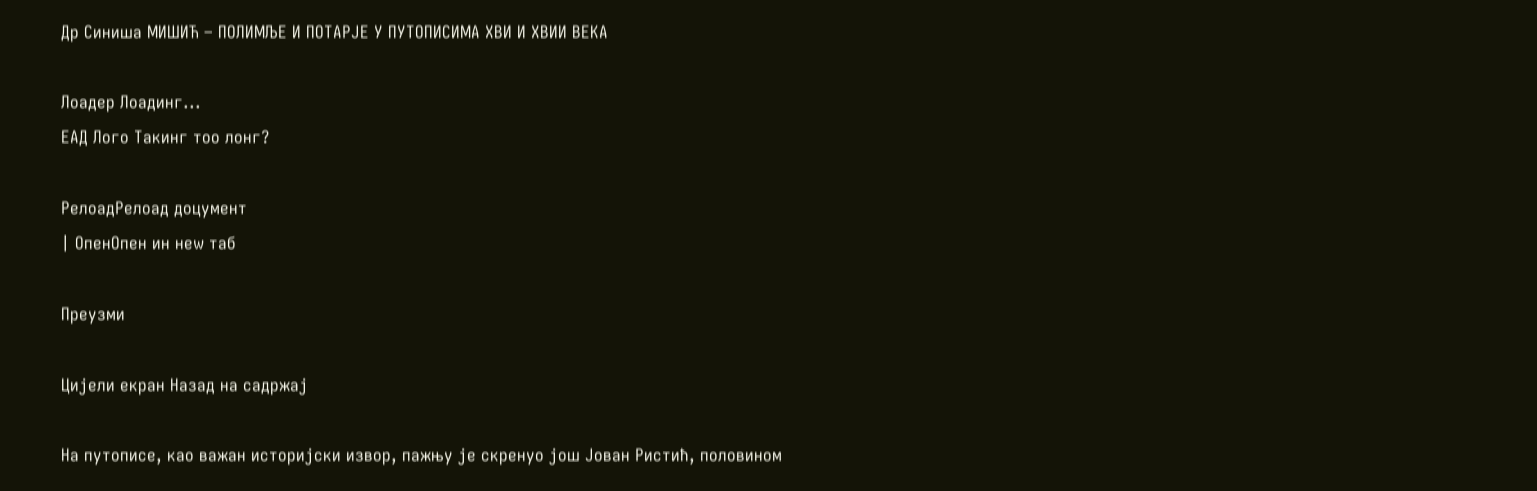Др Синиша МИШИЋ – ПОЛИМЉЕ И ПОТАРЈЕ У ПУТОПИСИМА XВИ И XВИИ ВЕКА

Лоадер Лоадинг...
ЕАД Лого Такинг тоо лонг?

РелоадРелоад доцумент
| ОпенОпен ин неw таб

Преузми

Цијели екран Назад на садржај

На путописе, као важан историјски извор, пажњу је скренуо још Јован Ристић, половином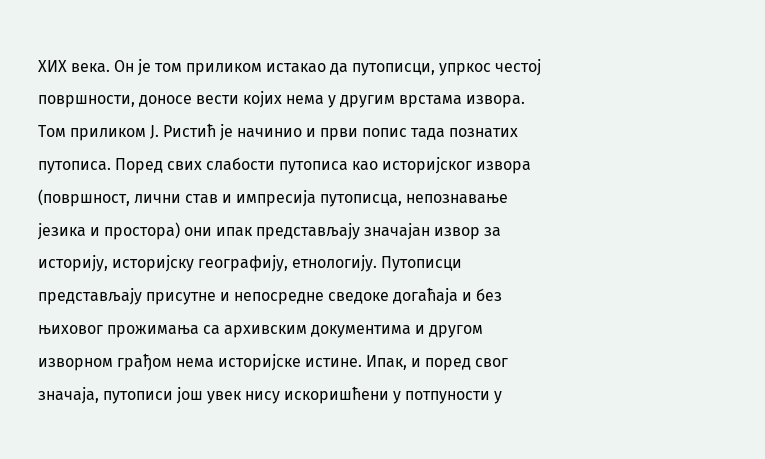XИX века. Он је том приликом истакао да путописци, упркос честој површности, доносе вести којих нема у другим врстама извора. Том приликом Ј. Ристић је начинио и први попис тада познатих путописа. Поред свих слабости путописа као историјског извора (површност, лични став и импресија путописца, непознавање језика и простора) они ипак представљају значајан извор за историју, историјску географију, етнологију. Путописци представљају присутне и непосредне сведоке догаћаја и без њиховог прожимања са архивским документима и другом изворном грађом нема историјске истине. Ипак, и поред свог значаја, путописи још увек нису искоришћени у потпуности у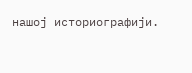нашој историографији.